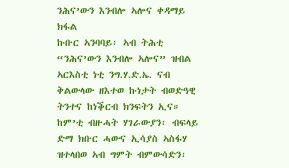ንሕና’ውን እንብሎ ኣሎና ቀዳማይ ክፋል
ኩቡር ኣንባባይ፡ ኣብ ትሕቲ “ንሕና’ውን እንብሎ ኣሎና” ዝብል ኣርእስቲ ነቲ ንግ.ሃ.ድ.ኤ. ናብ ቅልውላው ዘእተወ ኩነታት ብወድዓዊ ትንተና ከነቕርብ ክንፍትን ኢና። ከም’ቲ ብዙሓት ሃገራውያን፡ ብፍላይ ድማ ክቡር ሓውና ኢሳያስ ኣስፋሃ ዝተላበወ ኣብ ግምት ብምውሳድን፡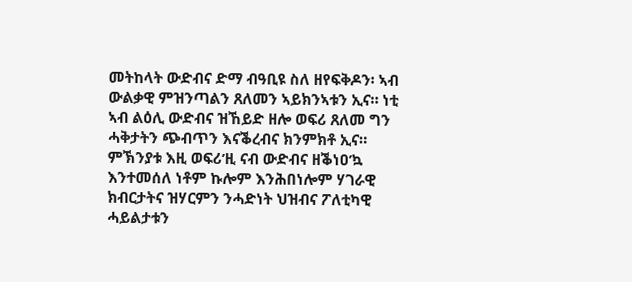መትከላት ውድብና ድማ ብዓቢዩ ስለ ዘየፍቅዶን፡ ኣብ ውልቃዊ ምዝንጣልን ጸለመን ኣይክንኣቱን ኢና። ነቲ ኣብ ልዕሊ ውድብና ዝኸይድ ዘሎ ወፍሪ ጸለመ ግን ሓቅታትን ጭብጥን እናቕረብና ክንምክቶ ኢና። ምኽንያቱ እዚ ወፍሪ’ዚ ናብ ውድብና ዘቕነዐ’ኳ እንተመሰለ ነቶም ኩሎም እንሕበነሎም ሃገራዊ ክብርታትና ዝሃርምን ንሓድነት ህዝብና ፖለቲካዊ ሓይልታቱን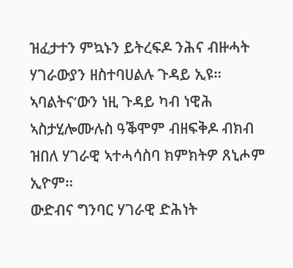ዝፈታተን ምኳኑን ይትረፍዶ ንሕና ብዙሓት ሃገራውያን ዘስተባሀልሉ ጉዳይ ኢዩ። ኣባልትና’ውን ነዚ ጉዳይ ካብ ነዊሕ ኣስታሂሎሙሉስ ዓቕሞም ብዘፍቅዶ ብክብ ዝበለ ሃገራዊ ኣተሓሳስባ ክምክትዎ ጸኒሖም ኢዮም።
ውድብና ግንባር ሃገራዊ ድሕነት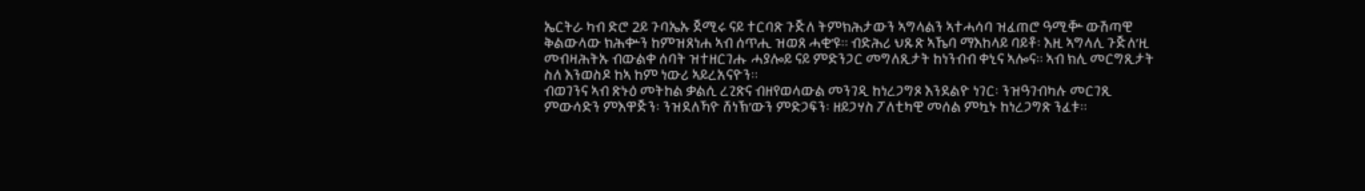ኤርትራ ካብ ድሮ 2ይ ጉባኤኡ ጀሚሩ ናይ ተርባጽ ጉጅለ ትምክሕታውን ኣግላልን ኣተሓሳባ ዝፈጠሮ ዓሚቝ ውሽጣዊ ቅልውላው ክሕቍን ከምዝጸነሐ ኣብ ሰጥሒ ዝወጸ ሓቂ’ዩ። ብድሕሪ ህጹጽ ኣኼባ ማእከላይ ባይቶ፡ እዚ ኣግላሊ ጉጅለ’ዚ መብዛሕትኡ ብውልቀ ሰባት ዝተዘርገሑ ሓያሎይ ናይ ምድንጋር መግለጺታት ከነንብብ ቀኒና ኣሎና። ኣብ ክሊ መርግጺታት ስለ እንወስዶ ከኣ ከም ነውሪ ኣይረአናዮን።
ብወገንና ኣብ ጽኑዕ መትከል ቃልሲ ረጊጽና ብዘየወላውል መንገዲ ከነረጋግጾ እንደልዮ ነገር፡ ንዝዓገብካሉ መርገጺ ምውሳድን ምእዋጅን፡ ንዝደለኻዮ ሸነኽ’ውን ምድጋፍን፡ ዘይጋሃስ ፖለቲካዊ መሰል ምኳኑ ከነረጋግጽ ንፈቱ።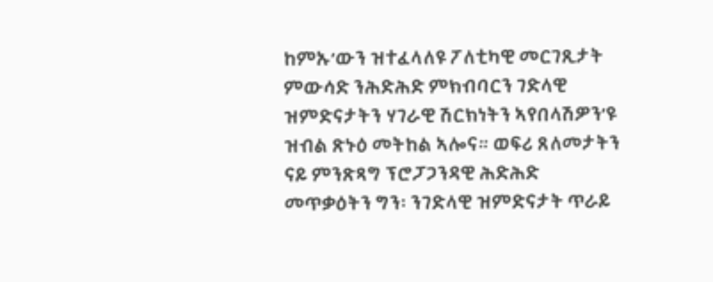ከምኡ’ውን ዝተፈላለዩ ፖለቲካዊ መርገጺታት ምውሳድ ንሕድሕድ ምክብባርን ገድላዊ ዝምድናታትን ሃገራዊ ሽርክነትን ኣየበላሽዎን’ዩ ዝብል ጽኑዕ መትከል ኣሎና። ወፍሪ ጸለመታትን ናይ ምንጽጻግ ፕሮፓጋንዳዊ ሕድሕድ መጥቃዕትን ግን፡ ንገድላዊ ዝምድናታት ጥራይ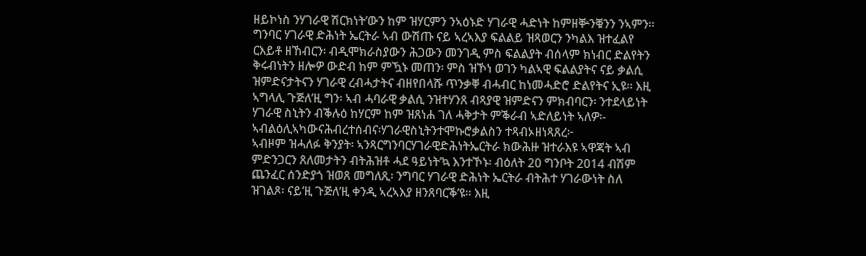ዘይኮነስ ንሃገራዊ ሽርክነት’ውን ከም ዝሃርምን ንኣዕኑድ ሃገራዊ ሓድነት ከምዘቝንቑንን ንኣምን።
ግንባር ሃገራዊ ድሕነት ኤርትራ ኣብ ውሽጡ ናይ ኣረኣእያ ፍልልይ ዝጻወርን ንካልእ ዝተፈልየ ርእይቶ ዘኸብርን፡ ብዲሞክራስያውን ሕጋውን መንገዲ ምስ ፍልልያት ብሰላም ክነብር ድልየትን ቅሩብነትን ዘሎዎ ውድብ ከም ምዃኑ መጠን፡ ምስ ዝኾነ ወገን ካልኣዊ ፍልልያትና ናይ ቃልሲ ዝምድናታትናን ሃገራዊ ረብሓታትና ብዘየበላሹ ጥንቃቐ ብሓብር ከነመሓድሮ ድልየትና ኢዩ። እዚ ኣግላሊ ጉጅለ’ዚ ግን፡ ኣብ ሓባራዊ ቃልሲ ንዝተሃንጸ ብጻያዊ ዝምድናን ምክብባርን፡ ንተደላይነት ሃገራዊ ስኒትን ብቕሉዕ ከሃርም ከም ዝጸነሐ ገለ ሓቅታት ምቕራብ ኣድለይነት ኣለዎ፡-
ኣብልዕሊኣካውናሕብረተሰብና፡ሃገራዊስኒትንተሞኩሮቃልስን ተጻብኦዘነጻጸረ፦
ኣብዞም ዝሓለፉ ቅንያት፡ ኣንጻርግንባርሃገራዊድሕነትኤርትራ ክውሕዙ ዝተራእዩ ኣዋጃት ኣብ ምድንጋርን ጸለመታትን ብትሕዝቶ ሓደ ዓይነት’ኳ እንተኾኑ፡ ብዕለት 20 ግንቦት 2014 ብሽም ጨንፈር ሰንድያጎ ዝወጸ መግለጺ፡ ንግባር ሃገራዊ ድሕነት ኤርትራ ብትሕተ ሃገራውነት ስለ ዝገልጾ፡ ናይ’ዚ ጉጅለ’ዚ ቀንዲ ኣረኣእያ ዘንጸባርቕ’ዩ። እዚ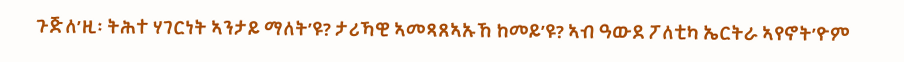ጉጅለ’ዚ፡ ትሕተ ሃገርነት ኣንታይ ማለት’ዩ? ታሪኻዊ ኣመጻጸኣኡኸ ከመይ’ዩ? ኣብ ዓውደ ፖለቲካ ኤርትራ ኣየኖት’ዮም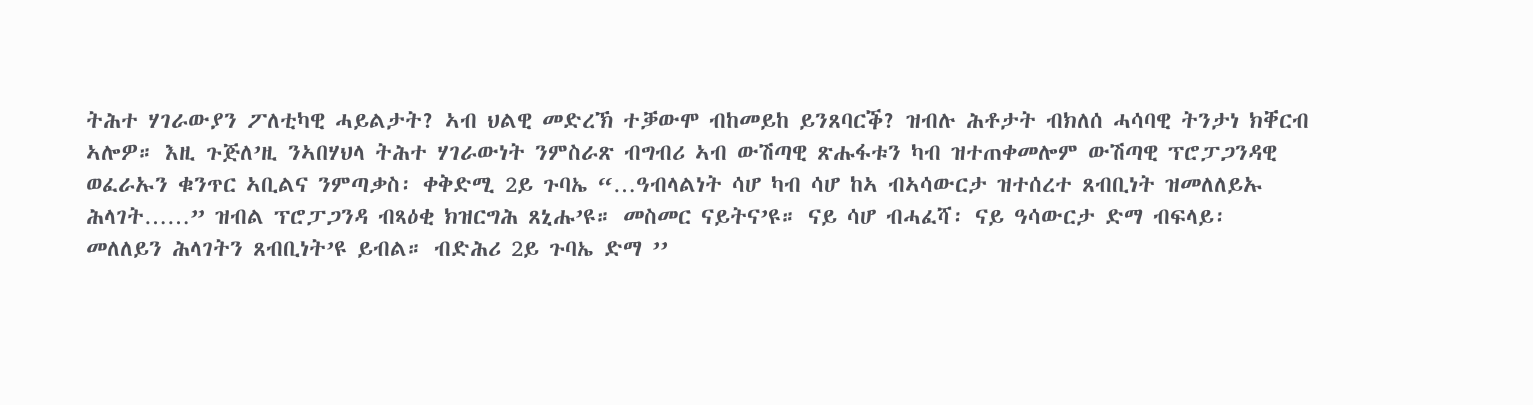ትሕተ ሃገራውያን ፖለቲካዊ ሓይልታት? ኣብ ህልዊ መድረኽ ተቓውሞ ብከመይከ ይንጸባርቕ? ዝብሉ ሕቶታት ብክለሰ ሓሳባዊ ትንታነ ክቐርብ ኣሎዎ። እዚ ጉጅለ’ዚ ንኣበሃህላ ትሕተ ሃገራውነት ንምስራጽ ብግብሪ ኣብ ውሽጣዊ ጽሑፋቱን ካብ ዝተጠቀመሎም ውሽጣዊ ፕሮፓጋንዳዊ ወፈራኡን ቁንጥር ኣቢልና ንምጣቃስ፡ ቀቅድሚ 2ይ ጉባኤ “…ዓብላልነት ሳሆ ካብ ሳሆ ከኣ ብኣሳውርታ ዝተሰረተ ጸብቢነት ዝመለለይኡ ሕላገት……” ዝብል ፕሮፓጋንዳ ብጻዕቂ ክዝርግሕ ጸኒሑ’ዩ። መስመር ናይትና’ዩ። ናይ ሳሆ ብሓፈሻ፡ ናይ ዓሳውርታ ድማ ብፍላይ፡ መለለይን ሕላገትን ጸብቢነት’ዩ ይብል። ብድሕሪ 2ይ ጉባኤ ድማ ’’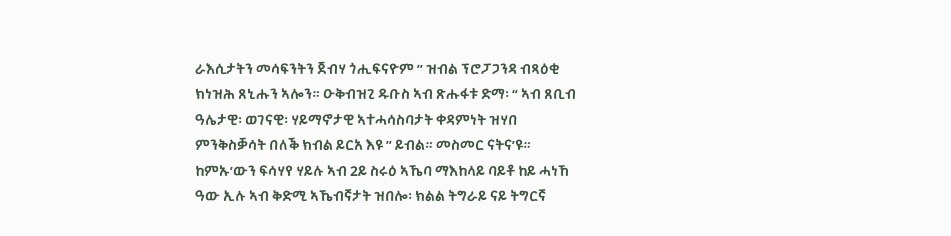ራእሲታትን መሳፍንትን ጀብሃ ጎሒፍናዮም ’’ ዝብል ፕሮፓጋንዳ ብጻዕቂ ክነዝሕ ጸኒሑን ኣሎን። ዑቅብዝጊ ዱቡስ ኣብ ጽሑፋቱ ድማ፡ “ ኣብ ጸቢብ ዓሌታዊ፡ ወገናዊ፡ ሃይማኖታዊ ኣተሓሳስባታት ቀዳምነት ዝሃበ ምንቅስቓሳት በለቕ ክብል ይርአ እዩ ’’ ይብል። መስመር ናትና’ዩ። ከምኡ’ውን ፍሳሃየ ሃይሉ ኣብ 2ይ ስሩዕ ኣኼባ ማእከላይ ባይቶ ከይ ሓነኸ ዓው ኢሉ ኣብ ቅድሚ ኣኼብኛታት ዝበሎ፡ ክልል ትግራይ ናይ ትግርኛ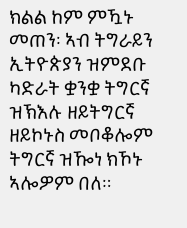ክልል ከም ምዃኑ መጠን፡ ኣብ ትግራይን ኢትዮጵያን ዝምደቡ ካድራት ቋንቋ ትግርኛ ዝኽእሉ ዘይትግርኛ ዘይኮኑስ መቦቆሎም ትግርኛ ዝዀነ ክኾኑ ኣሎዎም በለ።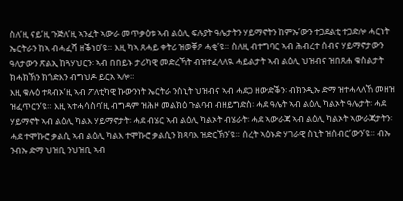ስለ’ዚ ናይ’ዚ ጉጅለ’ዚ ኣንፈት ኣውራ መጥቃዕቱ ኣብ ልዕሊ ፍሉያት ዓሌታትን ሃይማኖትን ከምኡ’ውን ተጋደልቲ ተጋድሎ ሓርነት ኤርትራን ከኣ ብሓፈሻ ዘቕነዐ’ዩ። እዚ ካኣ ጸሓይ ቀትሪ ዝወቐዖ ሓቂ’ዩ። ስለዚ ብተግባር ኣብ ሕብረተ ሰብና ሃይማኖታውን ዓለታውን ጽልኢ ከጓሃህርን፡ ኣብ በበይኑ ታሪካዊ መድረኻት ብዝተፈላለዪ ሓይልታት ኣብ ልዕሊ ህዝብና ዝበጸሐ ቁስልታት ክሓክኽን ክጎድእን ብግህዶ ይርአ ኣሎ።
እዚ ቁሉዕ ተጻብኦ’ዚ ኣብ ፖለቲካዊ ኩውንነት ኤርትራ ንስኒት ህዝብና ኣብ ሓደጋ ዘውድቕን፡ ብክንዲኡ ድማ ዝተሓላለኸ መዘዝ ዝፈጥርን’ዩ። እዚ ኣተሓሳስባ’ዚ ብግዳም ዝሕዞ መልክዕ ጉልባብ ብዘይግድስ፡ ሓደ ዓሌት ኣብ ልዕሊ ካልኦት ዓሌታት፡ ሓደ ሃይማኖት ኣብ ልዕሊ ካልእ ሃይማኖታት፡ ሓደ ብሄር ኣብ ልዕሊ ካልኦት ብሄራት፡ ሓደ ኣውራጃ ኣብ ልዕሊ ካልኦት ኣውራጃታትን፡ ሓደ ተሞኩሮ ቃልሲ ኣብ ልዕሊ ካልእ ተሞኩሮ ቃልሲን ክጻባእ ዝድርኽን’ዩ። ሰረት ኣዕኑድ ሃገራዊ ስኒት ዝሰብር’ውን’ዩ። ብኡ ንብኡ ድማ ህዝቢ ንህዝቢ ኣብ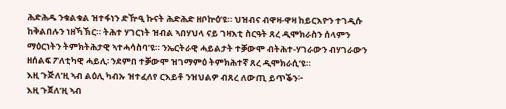ሕድሕዱ ንቁልቁል ዝተፋነን ድዅዒ ኩናት ሕድሕድ ዘቦኵዕ’ዩ። ህዝብና ብዋዛ-ዋዛ ከይርእዮን ተገዲሱ ከቅልበሉን ነዘኻኽር። ትሕተ ሃገርነት ዝብል ኣበሃህላ ናይ ገዛእቲ ስርዓት ጸረ ዲሞክራስን ሰላምን ማዕርነትን ትምክትሕታዊ ኣተሓሳስባ’ዩ። ንኤርትራዊ ሓይልታት ተቓውሞ ብትሕተ-ሃገራውን ብሃገራውን ዘሰልፍ ፖለቲካዊ ሓይሊ፡ ንደምበ ተቓውሞ ዝገማምዕ ትምክሕተኛ ጸረ ዲሞክራሲ’ዩ።
እዚ ጉጅለ’ዚ ኣብ ልዕሊ ካብኡ ዝተፈለየ ርእይቶ ንዝህልዎ ብጸረ ለውጢ ይጥቕን፦
እዚ ጉጀለ’ዚ ኣብ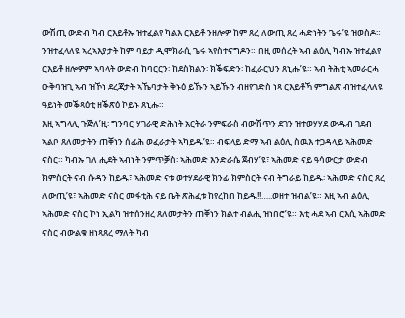ውሽጢ ውድብ ካብ ርእይቶኡ ዝተፈልየ ካልእ ርእይቶ ንዘሎዎ ከም ጸረ ለውጢ ጸረ ሓድነትን ጌሩ’ዩ ዝወስዶ። ንዝተፈላለዩ ኣረኣእያታት ከም ባይታ ዲሞክራሲ ጌሩ ኣየስተናግዶን። በዚ መሰረት ኣብ ልዕሊ ካብኡ ዝተፈልየ ርእይቶ ዘሎዎም ኣባላት ውድብ ከባርርን፡ ከደስክልን፡ ክቕፍድን፡ ከፈራርህን ጸኒሑ’ዩ። ኣብ ትሕቲ ኣመራርሓ ዑቅባዝጊ ኣብ ዝኾነ ደረጃታት ኣኼባታት ቅኑዕ ይኹን ኣይኹን ብዘየገድስ ነጻ ርእይቶኻ ምግልጽ ብዝተፈላለዩ ዓይነት መቕጻዕቲ ዘቕጽዕ ኮይኑ ጸኒሑ።
እዚ ኣግላሊ ጉጅለ’ዚ፡ ግንባር ሃገራዊ ድሕነት አርትራ ንምፍራስ ብውሽጥን ደገን ዝተወሃሃደ ውዱብ ገደብ ኣልቦ ጸለመታትን ጠቐነን ሰፊሕ ወፈራታት ኣካይዱ’ዩ። ብፍላይ ድማ ኣብ ልዕሊ ስዉእ ተጋዳላይ ኣሕመድ ናስር። ካብኡ ገለ ሒደት ኣብነት ንምጥቓስ፡ ኣሕመድ እንድራሴ ጀብሃ’ዩ፣ ኣሕመድ ናይ ዓሳውርታ ውድብ ክምስርት ናብ ሱዳን ከይዱ፣ ኣሕመድ ናቱ ወተሃደራዊ ክንፊ ክምስርት ናብ ትግራይ ከይዱ፡ ኣሕመድ ናስር ጸረ ለውጢ’ዩ፣ ኣሕመድ ናስር መፋቲሕ ናይ ቤት ጽሕፈቱ ከየረከበ ከይዱ!!…..ወዘተ ዝብል’ዩ። እዚ ኣብ ልዕሊ ኣሕመድ ናስር ኮነ ኢልካ ዝተሰንዘረ ጸለመታትን ጠቐነን ክልተ ብልሒ ዝነበሮ’ዩ። እቲ ሓደ ኣብ ርእሲ ኣሕመድ ናስር ብውልቁ ዘነጻጸረ ማለት ካብ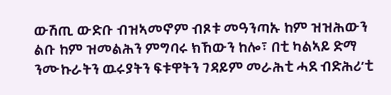ውሽጢ ውድቡ ብዝኣመኖም ብጾቱ መዓንጣኡ ከም ዝዝሕውን ልቡ ከም ዝመልሕን ምግባሩ ክኸውን ከሎ፣ በቲ ካልኣይ ድማ ንሙኩራትን ዉሩያትን ፍቱዋትን ገዳይም መራሕቲ ሓደ ብድሕሪ’ቲ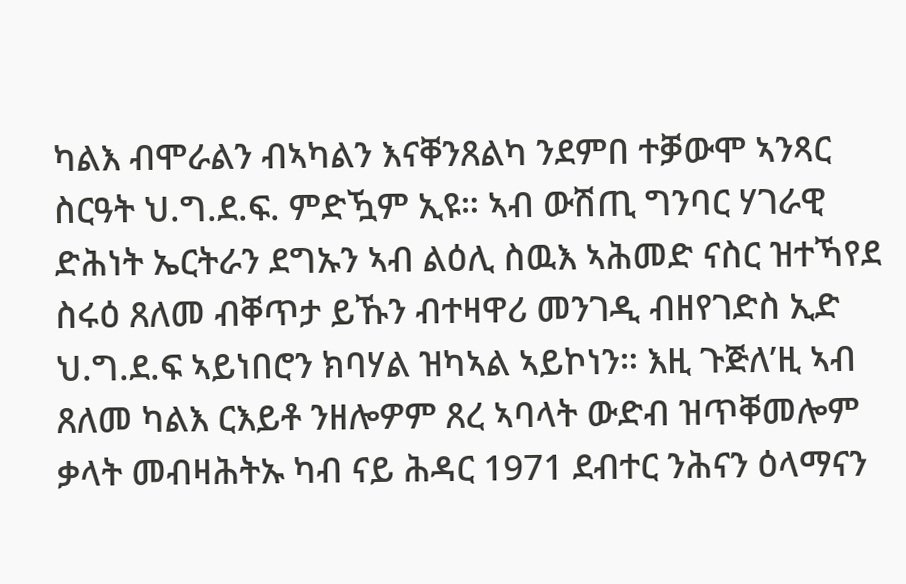ካልእ ብሞራልን ብኣካልን እናቐንጸልካ ንደምበ ተቓውሞ ኣንጻር ስርዓት ህ.ግ.ደ.ፍ. ምድዃም ኢዩ። ኣብ ውሽጢ ግንባር ሃገራዊ ድሕነት ኤርትራን ደግኡን ኣብ ልዕሊ ስዉእ ኣሕመድ ናስር ዝተኻየደ ስሩዕ ጸለመ ብቐጥታ ይኹን ብተዛዋሪ መንገዲ ብዘየገድስ ኢድ ህ.ግ.ደ.ፍ ኣይነበሮን ክባሃል ዝካኣል ኣይኮነን። እዚ ጉጅለ’ዚ ኣብ ጸለመ ካልእ ርእይቶ ንዘሎዎም ጸረ ኣባላት ውድብ ዝጥቐመሎም ቃላት መብዛሕትኡ ካብ ናይ ሕዳር 1971 ደብተር ንሕናን ዕላማናን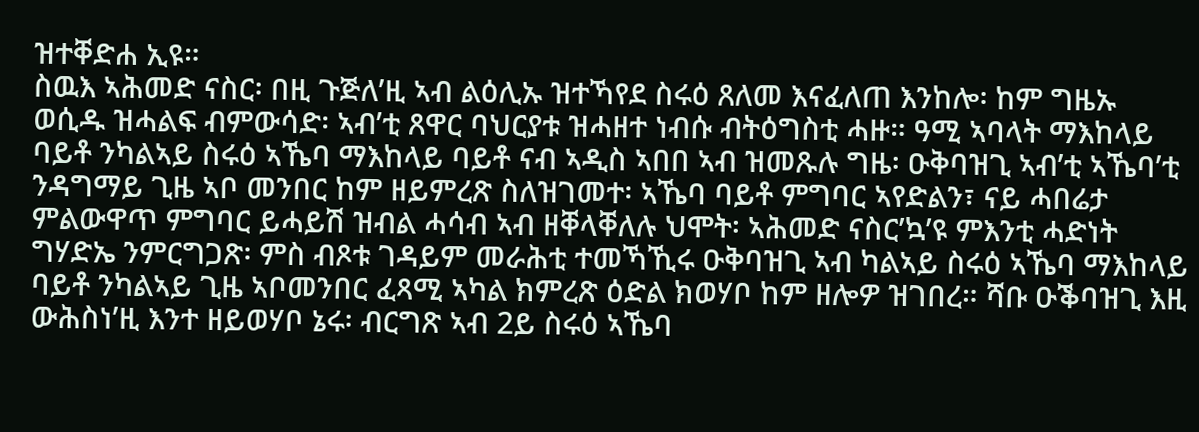ዝተቐድሐ ኢዩ።
ስዉእ ኣሕመድ ናስር፡ በዚ ጉጅለ’ዚ ኣብ ልዕሊኡ ዝተኻየደ ስሩዕ ጸለመ እናፈለጠ እንከሎ፡ ከም ግዜኡ ወሲዱ ዝሓልፍ ብምውሳድ፡ ኣብ’ቲ ጸዋር ባህርያቱ ዝሓዘተ ነብሱ ብትዕግስቲ ሓዙ። ዓሚ ኣባላት ማእከላይ ባይቶ ንካልኣይ ስሩዕ ኣኼባ ማእከላይ ባይቶ ናብ ኣዲስ ኣበበ ኣብ ዝመጹሉ ግዜ፡ ዑቅባዝጊ ኣብ’ቲ ኣኼባ’ቲ ንዳግማይ ጊዜ ኣቦ መንበር ከም ዘይምረጽ ስለዝገመተ፡ ኣኼባ ባይቶ ምግባር ኣየድልን፣ ናይ ሓበሬታ ምልውዋጥ ምግባር ይሓይሽ ዝብል ሓሳብ ኣብ ዘቐላቐለሉ ህሞት፡ ኣሕመድ ናስር’ኳ’ዩ ምእንቲ ሓድነት ግሃድኤ ንምርግጋጽ፡ ምስ ብጾቱ ገዳይም መራሕቲ ተመኻኺሩ ዑቅባዝጊ ኣብ ካልኣይ ስሩዕ ኣኼባ ማእከላይ ባይቶ ንካልኣይ ጊዜ ኣቦመንበር ፈጻሚ ኣካል ክምረጽ ዕድል ክወሃቦ ከም ዘሎዎ ዝገበረ። ሻቡ ዑቕባዝጊ እዚ ውሕስነ’ዚ እንተ ዘይወሃቦ ኔሩ፡ ብርግጽ ኣብ 2ይ ስሩዕ ኣኼባ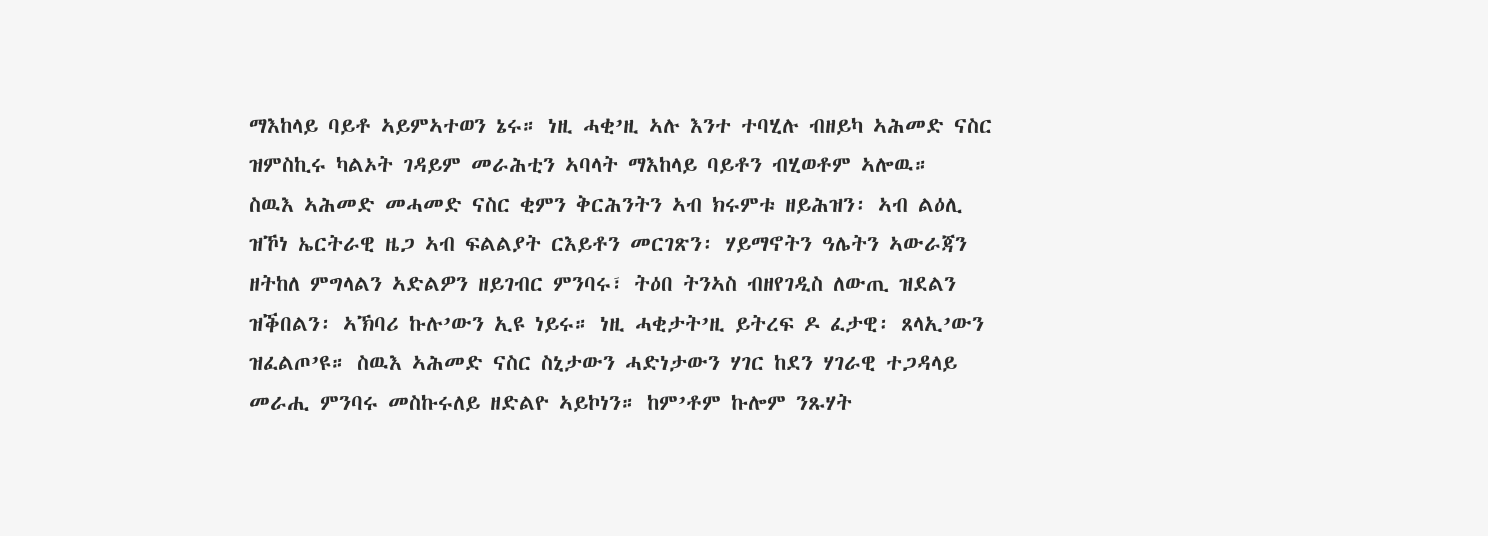ማእከላይ ባይቶ ኣይምኣተወን ኔሩ። ነዚ ሓቂ’ዚ ኣሉ እንተ ተባሂሉ ብዘይካ ኣሕመድ ናስር ዝምስኪሩ ካልኦት ገዳይም መራሕቲን ኣባላት ማእከላይ ባይቶን ብሂወቶም ኣሎዉ።
ስዉእ ኣሕመድ መሓመድ ናስር ቂምን ቅርሕንትን ኣብ ክሩምቱ ዘይሕዝን፡ ኣብ ልዕሊ ዝኾነ ኤርትራዊ ዜጋ ኣብ ፍልልያት ርእይቶን መርገጽን፡ ሃይማኖትን ዓሌትን ኣውራጃን ዘትከለ ምግላልን ኣድልዎን ዘይገብር ምንባሩ፣ ትዕበ ትንኣስ ብዘየገዲስ ለውጢ ዝደልን ዝቕበልን፡ ኣኽባሪ ኩሉ’ውን ኢዩ ነይሩ። ነዚ ሓቂታት’ዚ ይትረፍ ዶ ፈታዊ፡ ጸላኢ’ውን ዝፈልጦ’ዩ። ስዉእ ኣሕመድ ናስር ስኒታውን ሓድነታውን ሃገር ከደን ሃገራዊ ተጋዳላይ መራሒ ምንባሩ መስኩሩለይ ዘድልዮ ኣይኮነን። ከም’ቶም ኩሎም ንጹሃት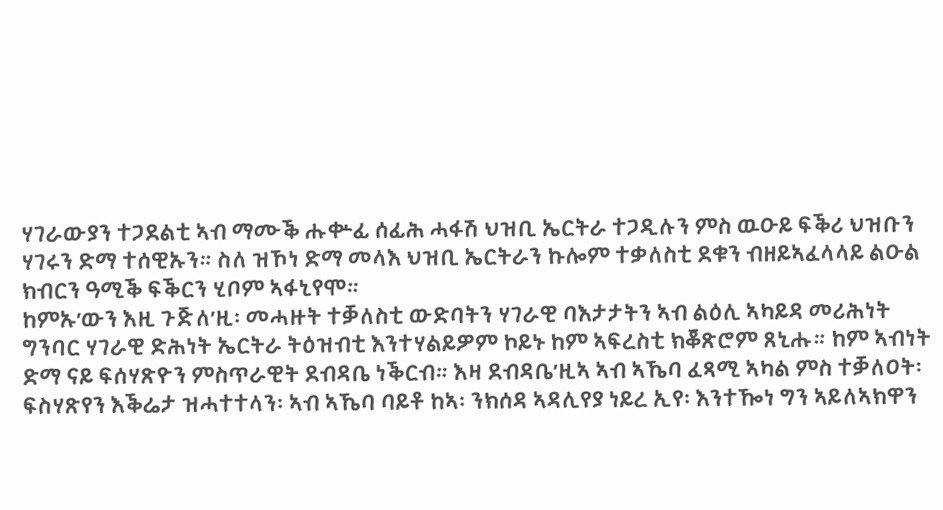ሃገራውያን ተጋደልቲ ኣብ ማሙቕ ሑቍፊ ሰፊሕ ሓፋሽ ህዝቢ ኤርትራ ተጋዲሉን ምስ ዉዑይ ፍቕሪ ህዝቡን ሃገሩን ድማ ተሰዊኡን። ስለ ዝኾነ ድማ መላእ ህዝቢ ኤርትራን ኩሎም ተቃለስቲ ደቁን ብዘይኣፈላላይ ልዑል ክብርን ዓሚቕ ፍቕርን ሂቦም ኣፋኒየሞ።
ከምኡ’ውን እዚ ጉጅለ’ዚ፡ መሓዙት ተቓለስቲ ውድባትን ሃገራዊ ባእታታትን ኣብ ልዕሊ ኣካይዳ መሪሕነት ግንባር ሃገራዊ ድሕነት ኤርትራ ትዕዝብቲ እንተሃልይዎም ኮይኑ ከም ኣፍረስቲ ክቖጽሮም ጸኒሑ። ከም ኣብነት ድማ ናይ ፍሰሃጽዮን ምስጥራዊት ደብዳቤ ነቕርብ። እዛ ደብዳቤ’ዚኣ ኣብ ኣኼባ ፈጻሚ ኣካል ምስ ተቓለዐት፡ ፍስሃጽየን እቕሬታ ዝሓተተላን፡ ኣብ ኣኼባ ባይቶ ከኣ፡ ንክሰዳ ኣዳሊየያ ነይረ ኢየ፡ እንተዀነ ግን ኣይለኣክዋን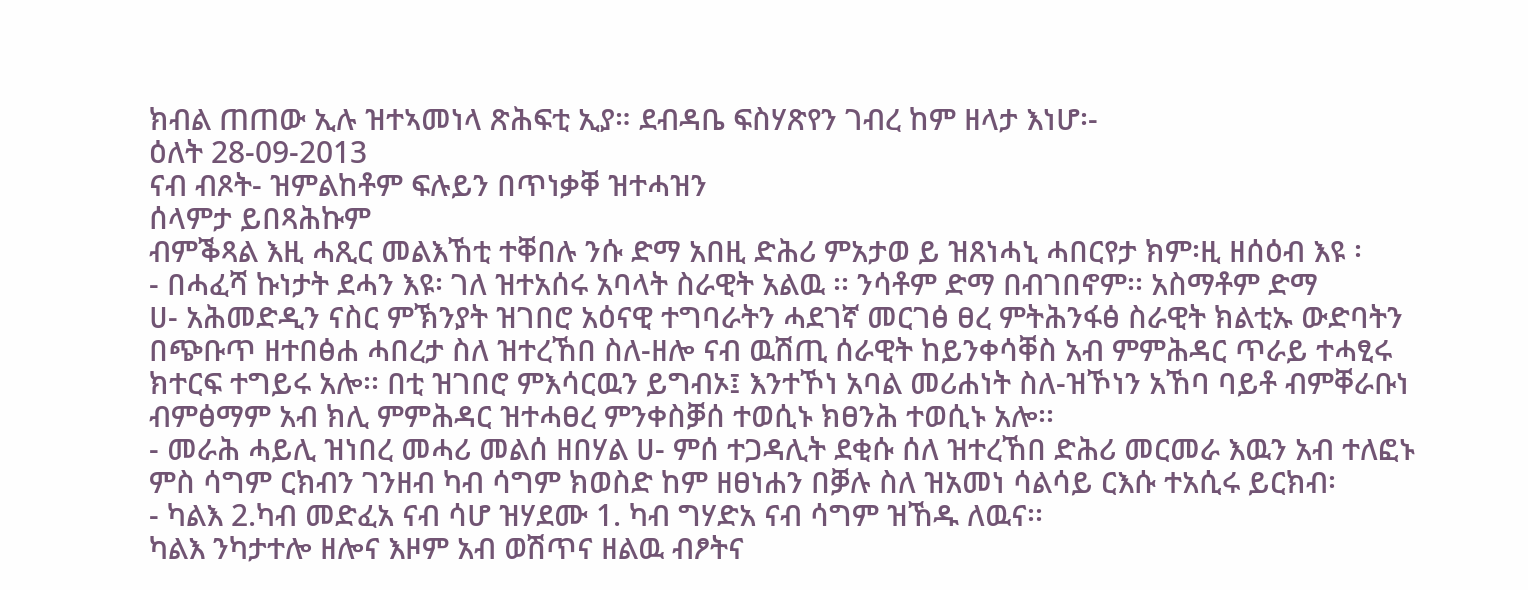ክብል ጠጠው ኢሉ ዝተኣመነላ ጽሕፍቲ ኢያ። ደብዳቤ ፍስሃጽየን ገብረ ከም ዘላታ እነሆ፡-
ዕለት 28-09-2013
ናብ ብጾት- ዝምልከቶም ፍሉይን በጥነቃቐ ዝተሓዝን
ሰላምታ ይበጻሕኩም
ብምቕጻል እዚ ሓጺር መልእኸቲ ተቐበሉ ንሱ ድማ አበዚ ድሕሪ ምአታወ ይ ዝጸነሓኒ ሓበርየታ ክም፡ዚ ዘሰዕብ እዩ ፡
- በሓፈሻ ኩነታት ደሓን እዩ፡ ገለ ዝተአሰሩ አባላት ስራዊት አልዉ ፡፡ ንሳቶም ድማ በብገበኖም፡፡ አስማቶም ድማ
ሀ- አሕመድዲን ናስር ምኽንያት ዝገበሮ አዕናዊ ተግባራትን ሓደገኛ መርገፅ ፀረ ምትሕንፋፅ ስራዊት ክልቲኡ ውድባትን በጭቡጥ ዘተበፅሐ ሓበረታ ስለ ዝተረኸበ ስለ-ዘሎ ናብ ዉሽጢ ሰራዊት ከይንቀሳቐስ አብ ምምሕዳር ጥራይ ተሓፂሩ ክተርፍ ተግይሩ አሎ፡፡ በቲ ዝገበሮ ምእሳርዉን ይግብኦ፤ እንተኾነ አባል መሪሐነት ስለ-ዝኾነን አኸባ ባይቶ ብምቐራቡነ ብምፅማም አብ ክሊ ምምሕዳር ዝተሓፀረ ምንቀስቓሰ ተወሲኑ ክፀንሕ ተወሲኑ አሎ፡፡
- መራሕ ሓይሊ ዝነበረ መሓሪ መልሰ ዘበሃል ሀ- ምሰ ተጋዳሊት ደቂሱ ሰለ ዝተረኸበ ድሕሪ መርመራ እዉን አብ ተለፎኑ ምስ ሳግም ርክብን ገንዘብ ካብ ሳግም ክወስድ ከም ዘፀነሐን በቓሉ ስለ ዝአመነ ሳልሳይ ርእሱ ተአሲሩ ይርክብ፡
- ካልእ 2.ካብ መድፈአ ናብ ሳሆ ዝሃደሙ 1. ካብ ግሃድአ ናብ ሳግም ዝኸዱ ለዉና፡፡
ካልእ ንካታተሎ ዘሎና እዞም አብ ወሽጥና ዘልዉ ብፆትና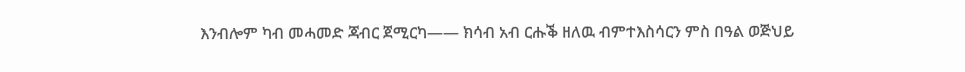እንብሎም ካብ መሓመድ ጃብር ጀሚርካ—— ክሳብ አብ ርሑቕ ዘለዉ ብምተእስሳርን ምስ በዓል ወጅህይ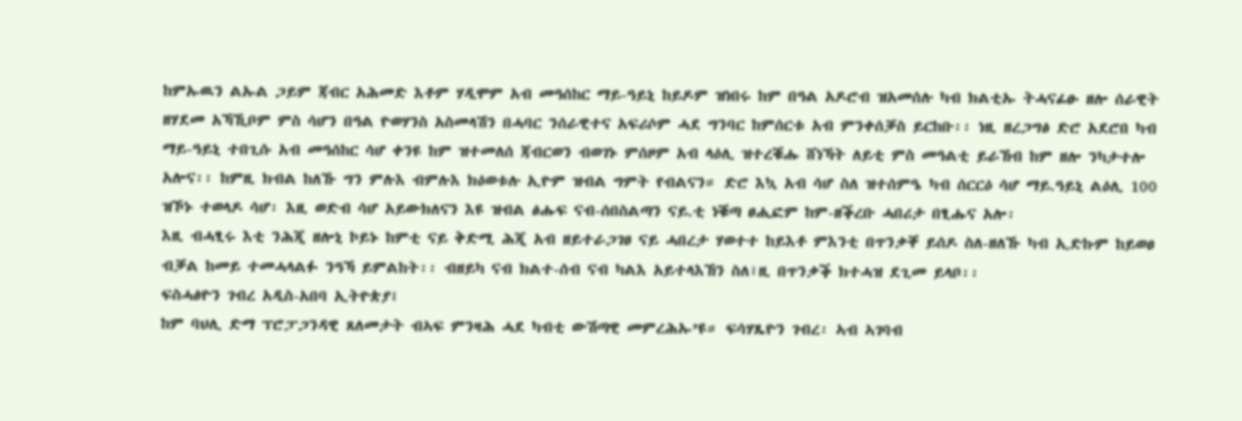ከምኡዉን ልኡል ጋይም ጃብር አሕመድ እቶም ሃዲሞም አብ መዓሰከር ማይ-ዓይኒ ከይዶም ዝነበሩ ከም በዓል አዶሮብ ዝአመሰሉ ካብ ክልቲኡ ትሓናፊፁ ዘሎ ሰራዊት ዘሃደመ አኻኺቦም ምስ ሳሆን በዓል ዮወሃንስ አስመላሽን በሓባር ንሰራዊተና አፍሪሶም ሓደ ግንባር ከምሰርቱ አብ ምንቀሰቓስ ይርከቡ፡፡ ነዚ ዘረጋግፅ ድሮ አደሮበ ካብ ማይ-ዓይኒ ተበጊሱ አብ መዓሰከር ሳሆ ቀንዩ ከም ዝተመለሰ ጃብርወን ብወገኑ ምሰዞም አብ ላዕሊ ዝተረቑሑ ሸነኻት ለይቲ ምስ መዓልቲ ይራኸብ ከም ዘሎ ንካታተሎ አሎና፡፡ ከምዚ ክብል ከለኹ ግን ምሉእ ብምሉእ ክዕወቱሉ ኢዮም ዝብል ግምት የብልናን። ድሮ እኳ አብ ሳሆ ስለ ዝተሰምዔ ካብ ሰርርዕ ሳሆ ማይ.ዓይኒ ልዕሊ 100 ዝኾኑ ተወላዶ ሳሆ፡ እዚ ወድብ ሳሆ አይውክለናን እዩ ዝብል ፅሑፍ ናብ-ሰበስልጣን ናይ.ቲ ነቑጣ ፀሒፎም ከም-ዘቕረቡ ሓበሪታ በፂሑና አሎ፡
እዚ ብሓፂሩ እቲ ንሕጂ ዘሎኒ ኮይኑ ከምቲ ናይ ቅድሚ ሕጂ አብ ዘይተራጋገፀ ናይ ሓበረታ ሃወተተ ከይእቶ ምእንቲ በጥንቃቐ ይሰዶ ስለ-ዘለኹ ካብ ኢድኩም ከይወፀ ብቓል ከመይ ተመሓላልፉ ንዓኻ ይምልከት፡፡ ብዘይካ ናብ ክልተ-ሰብ ናብ ካልእ አይተላእኸን ስለ፣ዚ በጥንቃቕ ክተሓዝ ደጊመ ይላቦ፡፡
ፍስሓፅዮን ገብረ አዲስ-አበባ ኢትዮጵያ፤
ከም ባህሊ ድማ ፕሮፓጋንዳዊ ጸለመታት ብኣፍ ምንዛሕ ሓደ ካብቲ ውሽጣዊ መምረሕኡ’ዩ። ፍሳሃጼዮን ገብረ፡ ኣብ ኣገባብ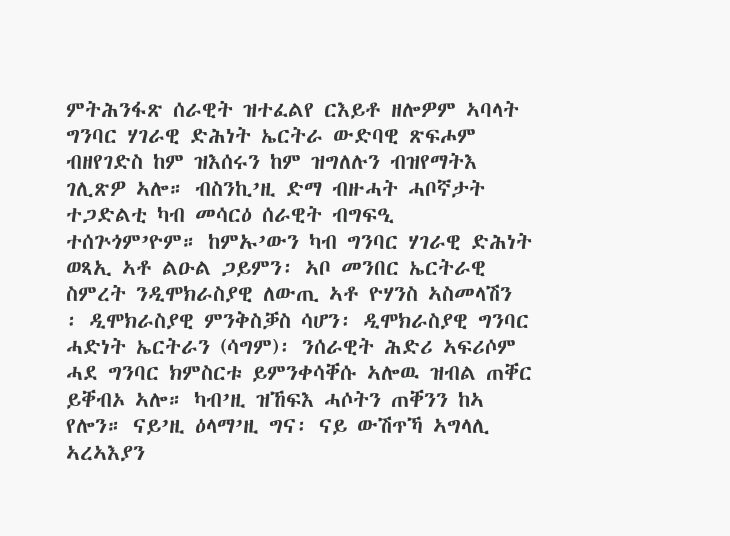ምትሕንፋጽ ሰራዊት ዝተፈልየ ርእይቶ ዘሎዎም ኣባላት ግንባር ሃገራዊ ድሕነት ኤርትራ ውድባዊ ጽፍሖም ብዘየገድስ ከም ዝእሰሩን ከም ዝግለሉን ብዝየማትእ ገሊጽዎ ኣሎ። ብስንኪ’ዚ ድማ ብዙሓት ሓቦኛታት ተጋድልቲ ካብ መሳርዕ ሰራዊት ብግፍዒ ተሰጕጎም’ዮም። ከምኡ’ውን ካብ ግንባር ሃገራዊ ድሕነት ወጻኢ ኣቶ ልዑል ጋይምን፡ ኣቦ መንበር ኤርትራዊ ስምረት ንዲሞክራስያዊ ለውጢ ኣቶ ዮሃንስ ኣስመላሽን ፡ ዲሞክራስያዊ ምንቅስቓስ ሳሆን፡ ዲሞክራስያዊ ግንባር ሓድነት ኤርትራን (ሳግም)፡ ንሰራዊት ሕድሪ ኣፍሪሶም ሓደ ግንባር ክምስርቱ ይምንቀሳቐሱ ኣሎዉ ዝብል ጠቐር ይቐብኦ ኣሎ። ካብ’ዚ ዝኸፍእ ሓሶትን ጠቐንን ከኣ የሎን። ናይ’ዚ ዕላማ’ዚ ግና፡ ናይ ውሽጥኻ ኣግላሊ ኣረኣእያን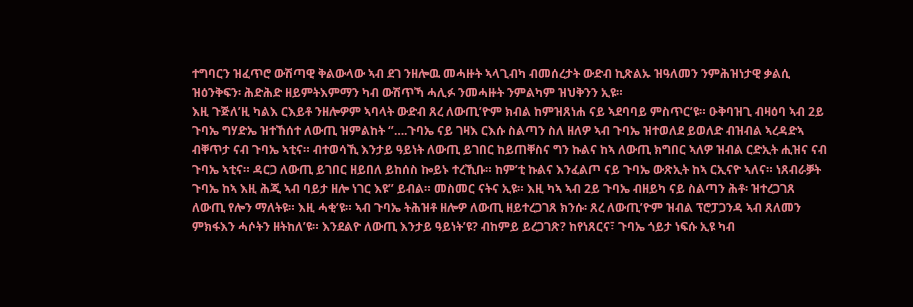ተግባርን ዝፈጥሮ ውሽጣዊ ቅልውላው ኣብ ደገ ንዘሎዉ መሓዙት ኣላጊብካ ብመሰረታት ውድብ ኪጽልኡ ዝዓለመን ንምሕዝነታዊ ቃልሲ ዝዕንቅፍን፡ ሕድሕድ ዘይምትእምማን ካብ ውሽጥኻ ሓሊፉ ንመሓዙት ንምልካም ዝህቅንን ኢዩ።
እዚ ጉጅለ’ዚ ካልእ ርእይቶ ንዘሎዎም ኣባላት ውድብ ጸረ ለውጢ’ዮም ክብል ከምዝጸነሐ ናይ ኣደባባይ ምስጥር’ዩ። ዑቅባዝጊ ብዛዕባ ኣብ 2ይ ጉባኤ ግሃድኤ ዝተኸሰተ ለውጢ ዝምልከት ‘’….ጉባኤ ናይ ገዛእ ርእሱ ስልጣን ስለ ዘለዎ ኣብ ጉባኤ ዝተወለደ ይወለድ ብዝብል ኣረዳድኣ ብቐጥታ ናብ ጉባኤ ኣቲና። ብተወሳኺ እንታይ ዓይነት ለውጢ ይገበር ከይጠቐስና ግን ኩልና ከኣ ለውጢ ክግበር ኣለዎ ዝብል ርድኢት ሒዝና ናብ ጉባኤ ኣቲና። ዳርጋ ለውጢ ይገበር ዘይበለ ይከሰስ ኰይኑ ተረኺቡ። ከም’ቲ ኩልና እንፈልጦ ናይ ጉባኤ ውጽኢት ከኣ ርኢናዮ ኣለና። ነጸብራቓት ጉባኤ ከኣ እዚ ሕጂ ኣብ ባይታ ዘሎ ነገር እዩ’’ ይብል። መስመር ናትና ኢዩ። እዚ ካኣ ኣብ 2ይ ጉባኤ ብዘይካ ናይ ስልጣን ሕቶ፡ ዝተረጋገጸ ለውጢ የሎን ማለትዩ። እዚ ሓቂ’ዩ። ኣብ ጉባኤ ትሕዝቶ ዘሎዎ ለውጢ ዘይተረጋገጸ ክንሱ፡ ጸረ ለውጢ’ዮም ዝብል ፕሮፓጋንዳ ኣብ ጸለመን ምክፋእን ሓሶትን ዘትከለ’ዩ። እንደልዮ ለውጢ እንታይ ዓይነት’ዩ? ብከምይ ይረጋገጽ? ከየነጸርና፣ ጉባኤ ጎይታ ነፍሱ ኢዩ ካብ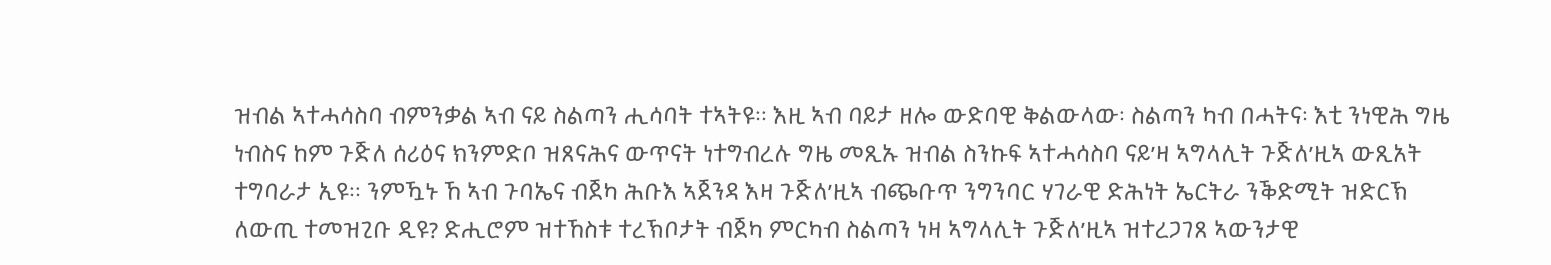ዝብል ኣተሓሳስባ ብምንቃል ኣብ ናይ ስልጣን ሒሳባት ተኣትዩ። እዚ ኣብ ባይታ ዘሎ ውድባዊ ቅልውላው፡ ስልጣን ካብ በሓትና፡ እቲ ንነዊሕ ግዜ ነብስና ከም ጉጅለ ሰሪዕና ክንምድቦ ዝጸናሕና ውጥናት ነተግብረሉ ግዜ መጺኡ ዝብል ስንኩፍ ኣተሓሳስባ ናይ’ዛ ኣግላሊት ጉጅለ’ዚኣ ውጺአት ተግባራታ ኢዩ። ንምዃኑ ኸ ኣብ ጉባኤና ብጀካ ሕቡእ ኣጀንዳ እዛ ጉጅለ’ዚኣ ብጭቡጥ ንግንባር ሃገራዊ ድሕነት ኤርትራ ንቕድሚት ዝድርኽ ለውጢ ተመዝጊቡ ዲዩ? ድሒሮም ዝተኸስቱ ተረኽቦታት ብጀካ ምርካብ ስልጣን ነዛ ኣግላሊት ጉጅለ’ዚኣ ዝተረጋገጸ ኣውንታዊ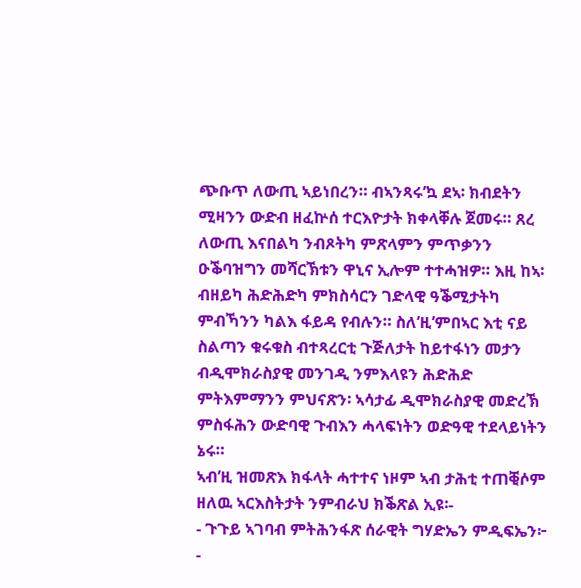ጭቡጥ ለውጢ ኣይነበረን። ብኣንጻሩ’ኳ ደኣ፡ ክብደትን ሚዛንን ውድብ ዘፈኵሰ ተርእዮታት ክቀላቐሉ ጀመሩ። ጸረ ለውጢ እናበልካ ንብጾትካ ምጽላምን ምጥቃንን ዑቕባዝግን መሻርኽቱን ዋኒና ኢሎም ተተሓዝዎ። እዚ ከኣ፡ ብዘይካ ሕድሕድካ ምክስሳርን ገድላዊ ዓቕሚታትካ ምብኻንን ካልእ ፋይዳ የብሉን። ስለ’ዚ’ምበኣር እቲ ናይ ስልጣን ቁሩቁስ ብተጻረርቲ ጉጅለታት ከይተፋነን መታን ብዲሞክራስያዊ መንገዲ ንምእላዩን ሕድሕድ ምትእምማንን ምህናጽን፡ ኣሳታፊ ዲሞክራስያዊ መድረኽ ምስፋሕን ውድባዊ ጉብእን ሓላፍነትን ወድዓዊ ተደላይነትን ኔሩ።
ኣብ’ዚ ዝመጽእ ክፋላት ሓተተና ነዞም ኣብ ታሕቲ ተጠቒሶም ዘለዉ ኣርእስትታት ንምብራህ ክቕጽል ኢዩ፡-
- ጉጉይ ኣገባብ ምትሕንፋጽ ሰራዊት ግሃድኤን ምዲፍኤን፦
-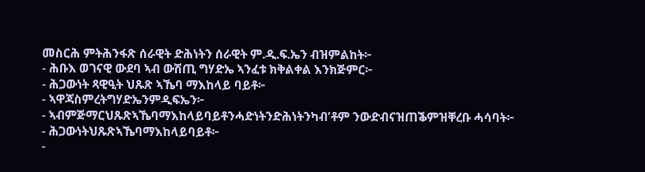መስርሕ ምትሕንፋጽ ሰራዊት ድሕነትን ሰራዊት ም.ዲ.ፍ.ኤን ብዝምልከት፦
- ሕቡእ ወገናዊ ውደባ ኣብ ውሽጢ ግሃድኤ ኣንፈቱ ክቅልቀል እንክጅምር፦
- ሕጋውነት ጻዊዒት ህጹጽ ኣኼባ ማእከላይ ባይቶ፦
- ኣዋጃስምረትግሃድኤንምዲፍኤን፦
- ኣብምጅማርህጹጽኣኼባማእከላይባይቶንሓድነትንድሕነትንካብ’ቶም ንውድብናዝጠቕምዝቐረቡ ሓሳባት፦
- ሕጋውነትህጹጽኣኼባማእከላይባይቶ፦
-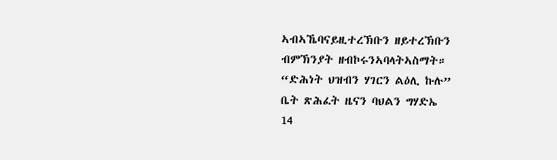ኣብኣኼባናይዚተረኽቡን ዘይተረኽቡን ብምኽንያት ዘብኮሩንኣባላትኣስማት።
“ድሕነት ህዝብን ሃገርን ልዕሊ ኩሉ”
ቤት ጽሕፈት ዜናን ባህልን ግሃድኤ
14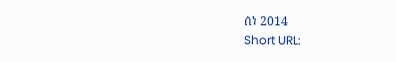ሰነ 2014
Short URL: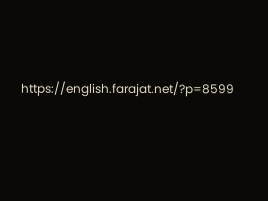https://english.farajat.net/?p=8599